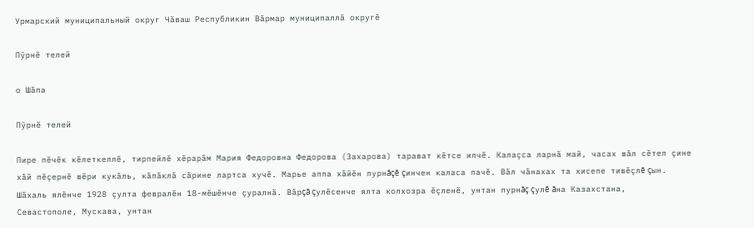Урмарский муниципальный округ Чăваш Республикин Вăрмар муниципаллă округě

Пỹрнĕ телей

о Шăпа

Пỹрнĕ телей

Пире пĕчĕк кĕлеткеллĕ, тирпейлĕ хĕрарăм Мария Федоровна Федорова (Захарова) тарават кĕтсе илчĕ. Калаçса ларнă май, часах вăл сĕтел çине хăй пĕçернĕ вĕри кукăль, кăпăклă сăрине лартса хучĕ. Марье аппа хăйĕн пурнăçĕ çинчен каласа пачĕ. Вăл чăнахах та хисепе тивĕçлĕ çын. Шăхаль ялĕнче 1928 çулта февралĕн 18-мĕшĕнче çуралнă. Вăрçă çулĕсенче ялта колхозра ĕçленĕ, унтан пурнăç çулĕ ăна Казахстана, Севастополе, Мускава, унтан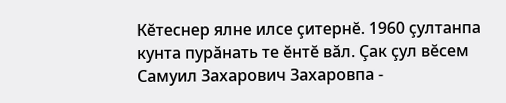Кĕтеснер ялне илсе çитернĕ. 1960 çултанпа кунта пурăнать те ĕнтĕ вăл. Çак çул вĕсем Самуил Захарович Захаровпа -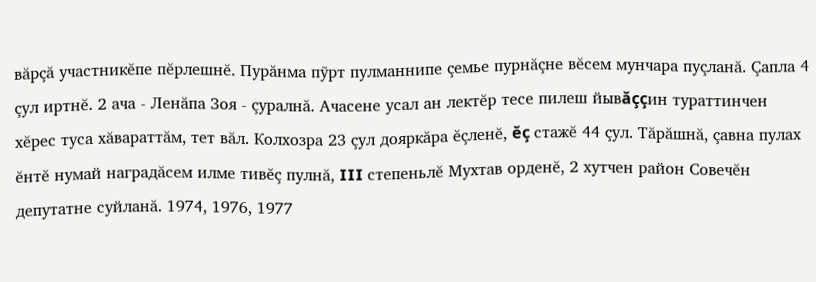вăрçă участникĕпе пĕрлешнĕ. Пурăнма пỹрт пулманнипе çемье пурнăçне вĕсем мунчара пуçланă. Çапла 4 çул иртнĕ. 2 ача - Ленăпа Зоя - çуралнă. Ачасене усал ан лектĕр тесе пилеш йывăççин тураттинчен хĕрес туса хăвараттăм, тет вăл. Колхозра 23 çул дояркăра ĕçленĕ, ĕç стажĕ 44 çул. Тăрăшнă, çавна пулах ĕнтĕ нумай наградăсем илме тивĕç пулнă, III степеньлĕ Мухтав орденĕ, 2 хутчен район Совечĕн депутатне суйланă. 1974, 1976, 1977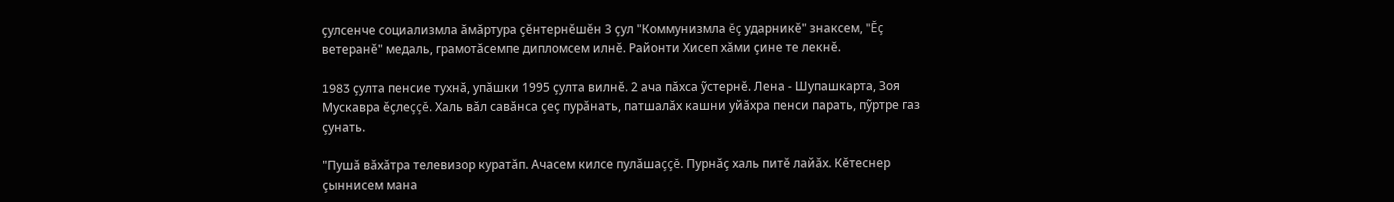çулсенче социализмла ăмăртура çĕнтернĕшĕн 3 çул "Коммунизмла ĕç ударникĕ" знаксем, "Ĕç ветеранĕ" медаль, грамотăсемпе дипломсем илнĕ. Районти Хисеп хăми çине те лекнĕ.

1983 çулта пенсие тухнă, упăшки 1995 çулта вилнĕ. 2 ача пăхса ỹстернĕ. Лена - Шупашкарта, Зоя Мускавра ĕçлеççĕ. Халь вăл савăнса çеç пурăнать, патшалăх кашни уйăхра пенси парать, пỹртре газ çунать.

"Пушă вăхăтра телевизор куратăп. Ачасем килсе пулăшаççĕ. Пурнăç халь питĕ лайăх. Кĕтеснер çыннисем мана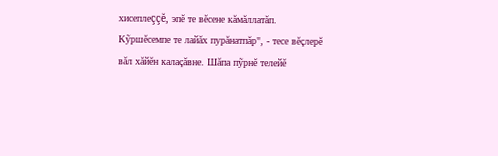хисеплеççĕ, эпĕ те вĕсене кăмăллатăп. Кỹршĕсемпе те лайăх пурăнатпăр", - тесе вĕçлерĕ вăл хăйĕн калаçăвне. Шăпа пỹрнĕ телейĕ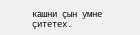кашни çын умне çитетех.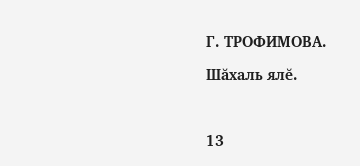Г. ТРОФИМОВА.

Шăхаль ялĕ.



13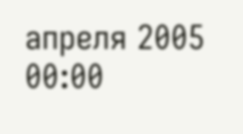апреля 2005
00:00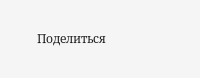Поделиться